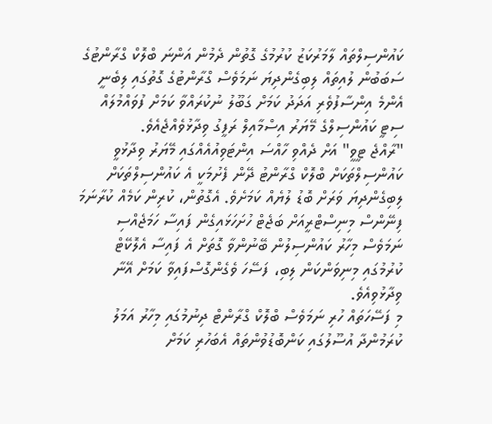ކައުންސިލްތައް ލާމަރުކަޒު ކުރުމުގެ ގޮތުން ދެމުން އަންނަ ބްލޮކް ގްރާންޓުގެ ސަބަބުން ލުއިތައް ލިބިގެންދިޔަ ނަމަވެސް ގްރާންޓުގެ ގޮތުގައި ލިބެނީ އެންމެ އިންސާފުވެރި އަދަދު ކަމަށް ގަބޫލު ނުކުރައްވާ ކަމަށް ފުވައްމުލައް ސިޓީ ކައުންސިލްގެ މޭޔަރު އިސްމާއިލް ރަފީގު ވިދާޅުވެއްޖެއެވެ.
"ރާއްޖެ ޓީވީ" އަށް ދެއްވި ހާއްސަ އިންޓަވިއުއެއްގައި މޭޔަރު ވިދާޅުވީ ކައުންސިލްތަކަށް ބްލޮކް ގްރާންޓު ދޭން ފެށުމަކީ އެ ކައުންސިލްތަކަށް ލިބިގެންދިޔަ ވަރަށް ބޮޑު ލުޔެއް ކަމަށެވެ. އެގޮތުން، ކުރިން ކަމެއް ކުރާނަމަ ފިނޭންސް މިނިސްޓްރީއަށް ބަޖެޓް ހުށަހަޅައިގެން ފައިސާ ހަމަޖެއްސި ނަމަވެސް މިހާރު ކައުންސިލުން ބޭނުންވާ ގޮތަށް އެ ފައިސާ އެލޮކޭޓް ކުރުމުގައި މިނިވަންކަން ލިބި، ފަސޭހަ ވެގެންގޮސްފައިވާ ކަމަށް އޭނާ ވިދާޅުވިއެވެ.
މި ފަސޭހަތައް ހުރި ނަމަވެސް ބްލޮކް ގްރާންޓް ދިނުމުގައި މިހާރު އަމަލު ކުރަމުންދާ އުސޫލުގައި ކަންބޮޑުވުންތައް އެބަހުރި ކަމަށް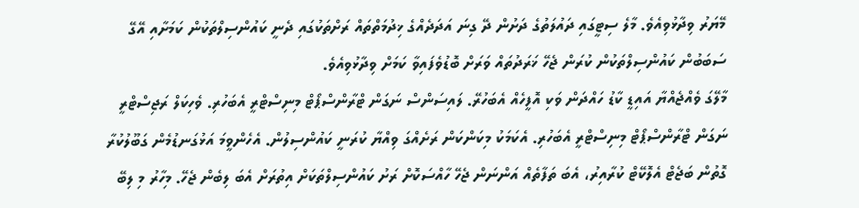މޭޔަރު ވިދާޅުވިއެވެ. މާލެ ސިޓީގައި ދައުލަތުގެ ދަށުން ދޭ ގިނަ އަދަދެއްގެ ޚިދުމަތްތައް ރަށްތަކުގައި ދެނީ ކައުންސިލްތަކުން ކަމަށާއި އޭގޭ ސަބަބުން ކައުންސިލްތަކުން ކުރަން ޖެހޭ ޚަރަދުތައް ވަރަށް ބޮޑުވެފައިވާ ކަމަށް ވިދާޅުވިއެވެ.
މާލޭގަ ވެއްޖެއްޔާ އައިޑީ ކާޑު ހައްދަން ވަކި އޮފީހެއް އެބަހުރޭ. ލައިސަންސް ނަގަން ޓްރާންސްޕޯޓް މިނިސްޓްރީ އެބަހުރި. ވެހިކަލް ރަޖިސްޓްރީ ނަގަން ޓްރާންސްޕޯޓް މިނިސްޓްރީ އެބަހުރި. އެކަމަކު މިކަންކަން ރަށެއްގަ ވިއްޔާ ކުރަނީ ކައުންސިލުން. އެހެންވީމަ އަޅުގަނޑުމެން ގަބޫލުކުރާ ގޮތުން ބަޖެޓް އެލޮކޭޓް ކުރާއިރު، އެބަ ތަފާތެއް އަންނަން ޖެހޭ ހާއްސަކޮށް ރަށު ކައުންސިލްތަކަށް އިތުރަށް އެބަ ލިބެން ޖެހޭ. މިހާރު މި ލިބޭ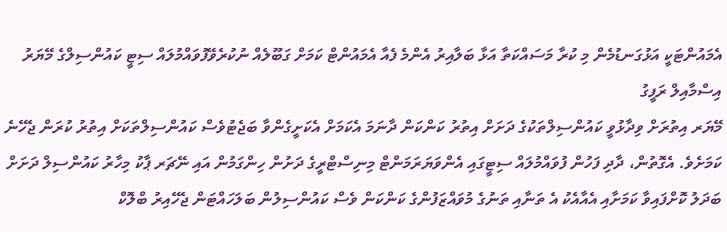އެމައުންޓަކީ އަޅުގަނޑުމެން މި ކުރާ މަސައްކަތާ އަޅާ ބަލާއިރު އެންމެ ފެއާ އެމައުންޓް ކަމަށް ގަބޫލެއް ނުކުރެވޭފުވައްމުލައް ސިޓީ ކައުންސިލްގެ މޭޔަރު އިސްމާއިލް ރަފީގު
މޭޔަރ އިތުރަށް ވިދާޅުވީ ކައުންސިލްތަކުގެ ދަށަށް އިތުރު ކަންކަން ދާނަމަ އެކަމަށް އެކަށީގެންވާ ބަޖެޓުވެސް ކައުންސިލްތަކަށް އިތުރު ކުރަން ޖެހޭނެ ކަމަށެވެ. އެގޮތުން، ދާދި ފަހުން ފުވައްމުލައް ސިޓީގައި އެންވަޔަރަމަންޓް މިނިސްޓްރީގެ ދަށުން ހިންގަމުން އައި ނޭޗަރ ޕާކު މިހާރު ކައުންސިލް ދަށަށް ބަދަލު ކޮށްފައިވާ ކަމަށާއި އެއާއެކު އެ ތަނާއި ތަނުގެ މުވައްޒަފުންގެ ކަންކަން ވެސް ކައުންސިލުން ބަލަހައްޓަން ޖެހޭއިރު ބްލޮކް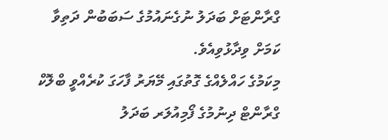ގްރާންޓަށް ބަދަލު ނުގެނައުމުގެ ސަބަބުން ދަތިވާ ކަމަށް ވިދާޅުވިއެވެ.
މިކަމުގެ ހައްލެއްގެ ގޮތުގައި މޭޔަރު ފާހަގަ ކުރެއްވީ ބްލޮކް ގްރާންޓް ދިނުމުގެ ފޯމިއުލަރ ބަދަލު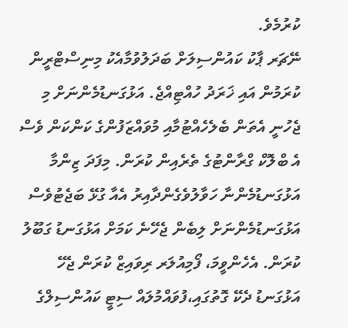ކުރުމެވެ.
ނޭޗަރ ޕާކު ކައުންސިލަށް ބަދަލުވުމާއެކު މިނިސްޓްރީން ކުރަމުން އައި ޚަރަދު ހުއްޓިއްޖެ. އަޅުގަނޑުމެންނަށް މި ޖެހުނީ އެތަން ބެލެހެއްޓުމާއި މުވައްޒަފުންގެ ކަންކަން ވެސް އެ ބްލޮކް ގްރާންޓުގެ ތެރެއިން ކުރަން. މިފަދަ ޒިންމާ އަޅުގަނޑުމެންނާ ހަވާލުވެގެންދާއިރު އެއާ ގުޅޭ ބަޖެޓުވެސް އަޅުގަނޑުމެންނަށް ލިބެން ޖެހޭނެ ކަމަށް އަޅުގަނޑު ގަބޫލު ކުރަން. އެހެންވީމަ، ފޯމިއުލަރ ރިވައިޒް ކުރަން ޖެހޭ އަޅުގަނޑު ދެކޭ ގޮތުގައި،ފުވައްމުލައް ސިޓީ ކައުންސިލްގެ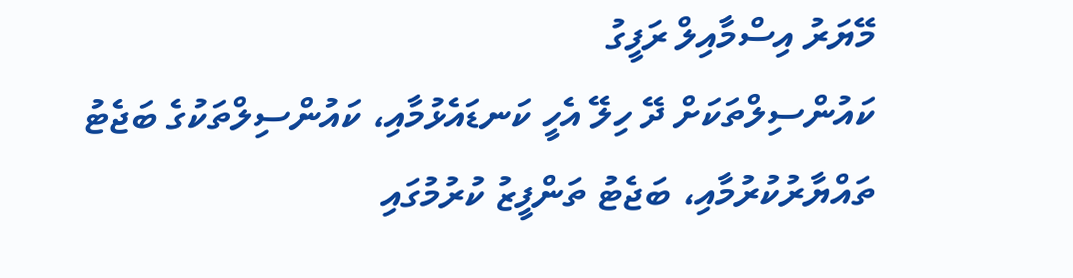މޭޔަރު އިސްމާއިލް ރަފީގު
ކައުންސިލްތަކަށް ދޭ ހިލޭ އެހީ ކަނޑައެޅުމާއި، ކައުންސިލްތަކުގެ ބަޖެޓު ތައްޔާރުކުރުމާއި، ބަޖެޓު ތަންފީޒު ކުރުމުގައި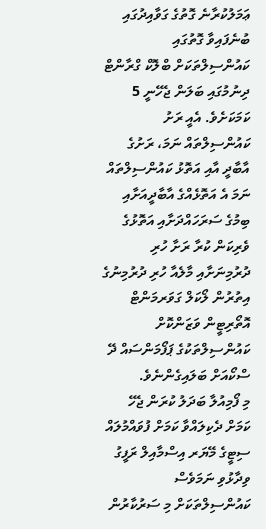ޢަމަލުކުރާނެ ގޮތުގެ ގަވާއިދުގައި ބުނެފައިވާ ގޮތުގައި ކައުންސިލްތަކަށް ބްލޮކް ގްރާންޓް ދިނުމުގައި ބަލަން ޖެހޭނީ 5 ކަމަކަށެވެ. އެއީ ރަށު ކައުންސިލްތައް ނަމަ، ރަށުގެ އާބާދީ އާއި އަތޮޅު ކައުންސިލްތައް ނަމަ އެ އަތޮޅެއްގެ އާބާދީއަށާއި ބިމުގެ ސަރަހައްދަށާއި އަތޮޅުގެ ވެރިކަން ކުރާ ރަށާ ހުރި ދުރުމިނަށާއި މާލެއާ ހުރި ދުރުމިނުގެ އިތުރުން ލޯކަލް ގަވަރމަންޓް އޮތޯރިޓީން ވަޒަންކޮށް ކައުންސިލްތަކުގެ ޕަފޯމަންސައް ދޭ ސްކޯއަށް ބަލައިގެންނެވެ.
މި ފޯމިއުލާ ބަދަލު ކުރަން ޖެހޭ ކަމަށް ދެކިލައްވާ ކަމަށް ފުވައްމުލައް ސިޓީގެ މޭޔަރ އިސްމާއިލް ރަފީގު ވިދާޅުވި ނަމަވެސް ކައުންސިލްތަކަށް މި ސަރުކާރުން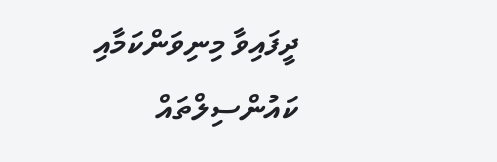ދީފައިވާ މިނިވަންކަމާއި ކައުންސިލްތައް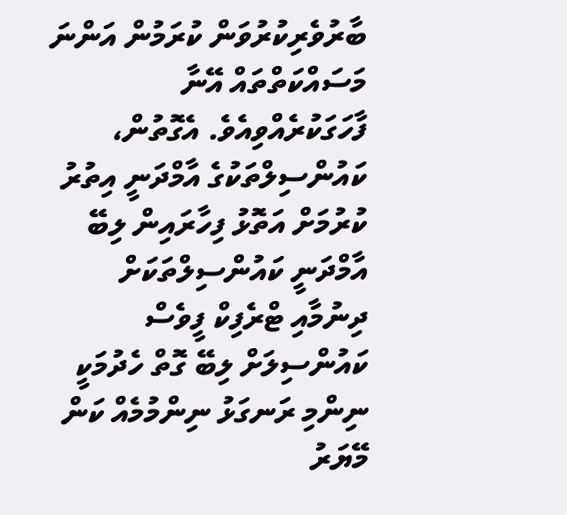ބާރުވެރިކުރުވަން ކުރަމުން އަންނަ މަސައްކަތްތައް އޭނާ ފާހަގަކުރެއްވިއެވެ. އެގޮތުން، ކައުންސިލްތަކުގެ އާމްދަނީ އިތުރު ކުރުމަށް އަތޮޅު ފިހާރައިން ލިބޭ އާމްދަނީ ކައުންސިލްތަކަށް ދިނުމާއި ޓްރެފިކް ފީވެސް ކައުންސިލަށް ލިބޭ ގޮތް ހެދުމަކީ ނިންމި ރަނގަޅު ނިންމުމެއް ކަން މޭޔަރު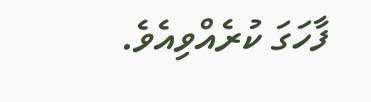ފާހަގަ ކުރެއްވިއެވެ.